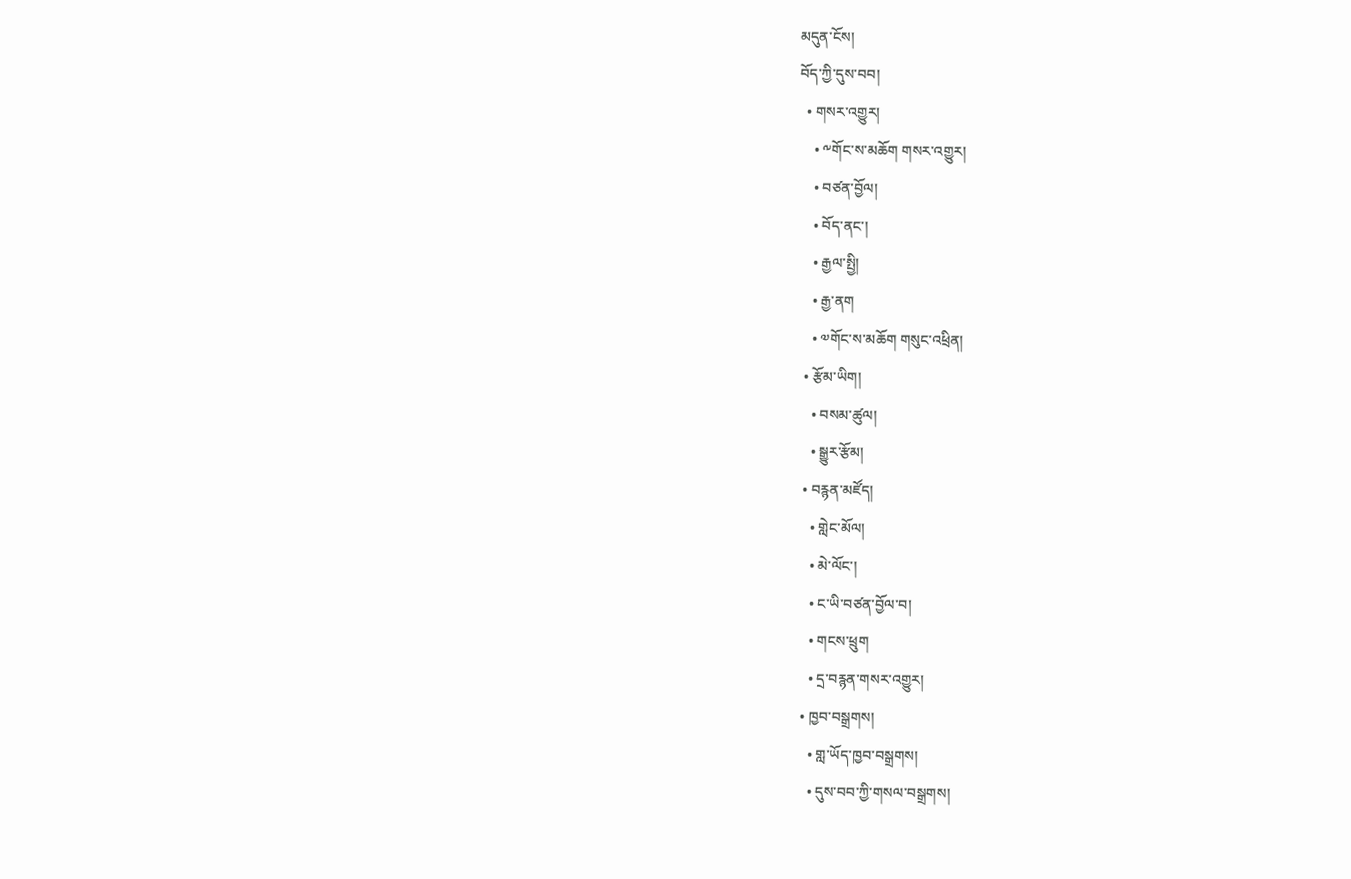མདུན་ངོས།
བོད་ཀྱི་དུས་བབ།
  • གསར་འགྱུར།
    • ༸གོང་ས་མཆོག གསར་འགྱུར།
    • བཙན་བྱོལ།
    • བོད་ནང་།
    • རྒྱལ་སྤྱི།
    • རྒྱ་ནག
    • ༧གོང་ས་མཆོག གསུང་འཕྲིན།
  • རྩོམ་ཡིག།
    • བསམ་ཚུལ།
    • སྒྱུར་རྩོམ།
  • བརྙན་མཛོད།
    • གླེང་མོལ།
    • མེ་ལོང་།
    • ང་ཡི་བཙན་བྱོལ་བ།
    • གངས་ཕྲུག
    • དྲ་བརྙན་གསར་འགྱུར།
  • ཁྱབ་བསྒྲགས།
    • གླ་ཡོད་ཁྱབ་བསྒྲགས།
    • དུས་བབ་ཀྱི་གསལ་བསྒྲགས།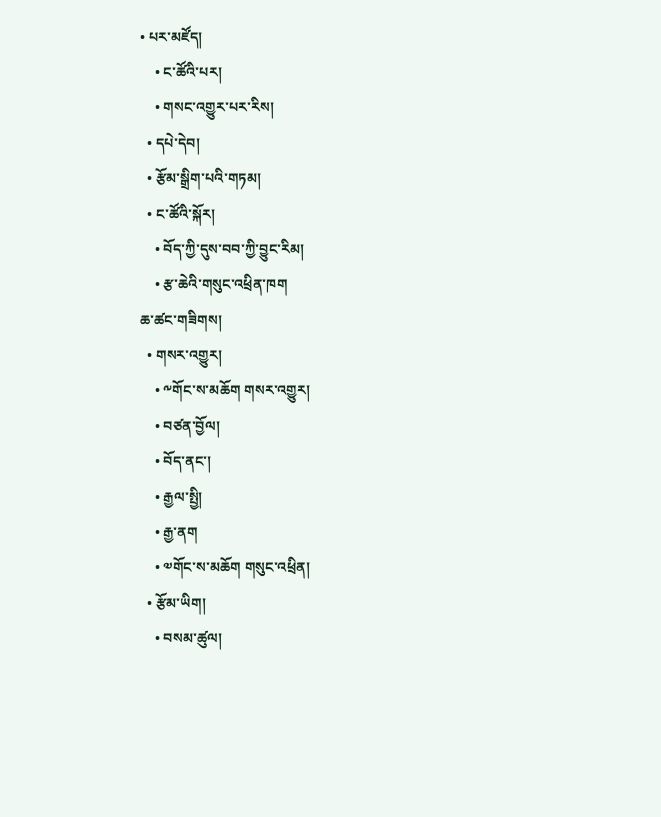• པར་མཛོད།
    • ང་ཚོའི་པར།
    • གསང་འགྱུར་པར་རིས།
  • དཔེ་དེབ།
  • རྩོམ་སྒྲིག་པའི་གཏམ།
  • ང་ཚོའི་སྐོར།
    • བོད་ཀྱི་དུས་བབ་ཀྱི་བྱུང་རིམ།
    • རྩ་ཆེའི་གསུང་འཕྲིན་ཁག
ཆ་ཚང་གཟིགས།
  • གསར་འགྱུར།
    • ༸གོང་ས་མཆོག གསར་འགྱུར།
    • བཙན་བྱོལ།
    • བོད་ནང་།
    • རྒྱལ་སྤྱི།
    • རྒྱ་ནག
    • ༧གོང་ས་མཆོག གསུང་འཕྲིན།
  • རྩོམ་ཡིག།
    • བསམ་ཚུལ།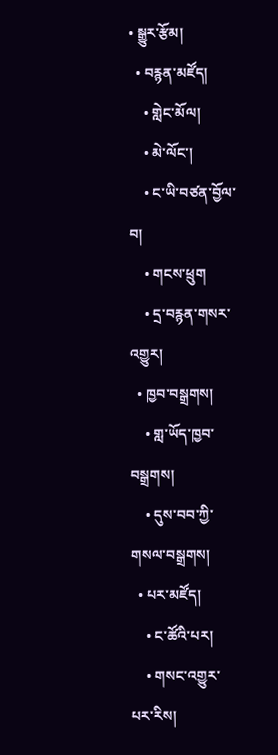• སྒྱུར་རྩོམ།
  • བརྙན་མཛོད།
    • གླེང་མོལ།
    • མེ་ལོང་།
    • ང་ཡི་བཙན་བྱོལ་བ།
    • གངས་ཕྲུག
    • དྲ་བརྙན་གསར་འགྱུར།
  • ཁྱབ་བསྒྲགས།
    • གླ་ཡོད་ཁྱབ་བསྒྲགས།
    • དུས་བབ་ཀྱི་གསལ་བསྒྲགས།
  • པར་མཛོད།
    • ང་ཚོའི་པར།
    • གསང་འགྱུར་པར་རིས།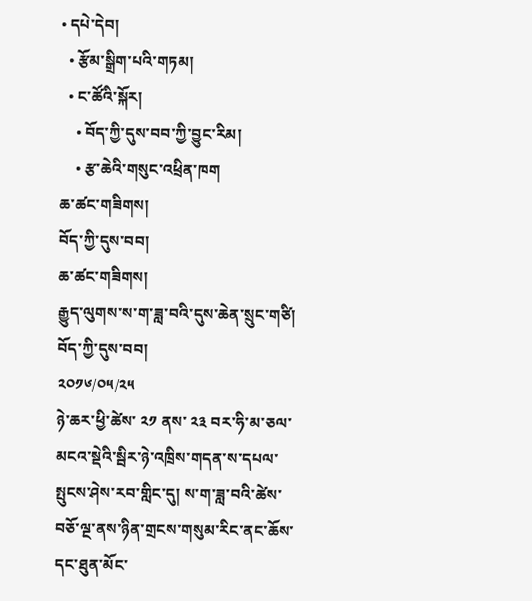• དཔེ་དེབ།
  • རྩོམ་སྒྲིག་པའི་གཏམ།
  • ང་ཚོའི་སྐོར།
    • བོད་ཀྱི་དུས་བབ་ཀྱི་བྱུང་རིམ།
    • རྩ་ཆེའི་གསུང་འཕྲིན་ཁག
ཆ་ཚང་གཟིགས།
བོད་ཀྱི་དུས་བབ།
ཆ་ཚང་གཟིགས།
རྒྱུད་ལུགས་ས་ག་ཟླ་བའི་དུས་ཆེན་སྲུང་གཙི།
བོད་ཀྱི་དུས་བབ།
༢༠༡༦/༠༥/༢༥
ཉེ་ཆར་ཕྱི་ཚེས་ ༢༡ ནས་ ༢༣ བར་ཧི་མ་ཅལ་མངའ་སྡེའི་སྦིར་ཉེ་འཁྲིས་གདན་ས་དཔལ་སྤུངས་ཤེས་རབ་གླིང་དུ། ས་ག་ཟླ་བའི་ཚེས་བཅོ་ལྔ་ནས་ཉིན་གྲངས་གསུམ་རིང་ནང་ཆོས་དང་ཐུན་མོང་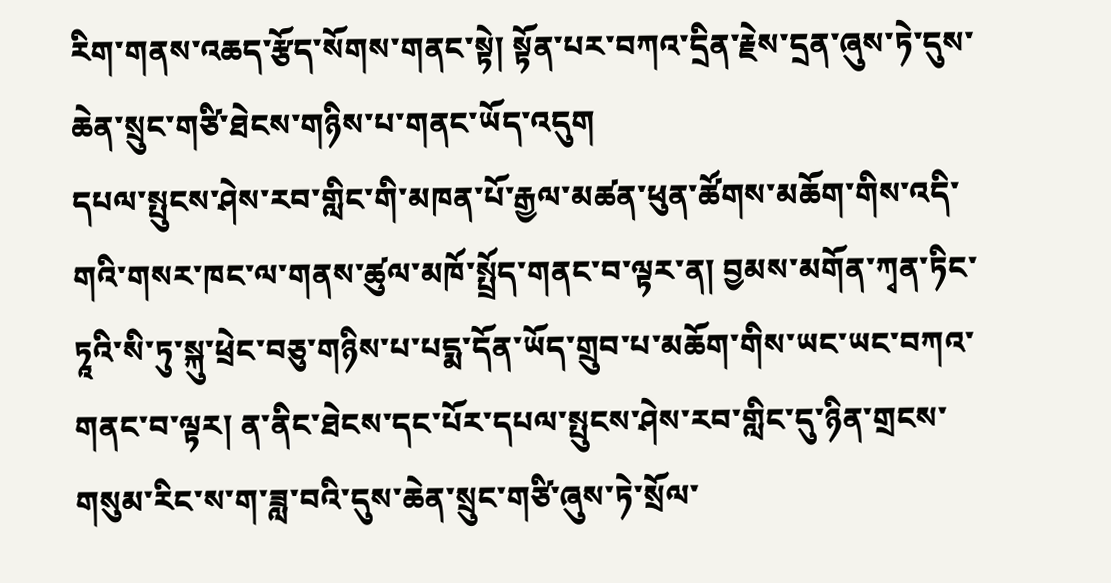རིག་གནས་འཆད་རྩོད་སོགས་གནང་སྟེ། སྟོན་པར་བཀའ་དྲིན་རྗེས་དྲན་ཞུས་ཏེ་དུས་ཆེན་སྲུང་གཙི་ཐེངས་གཉིས་པ་གནང་ཡོད་འདུག
དཔལ་སྤུངས་ཤེས་རབ་གླིང་གི་མཁན་པོ་རྒྱལ་མཚན་ཕུན་ཚོགས་མཆོག་གིས་འདི་གའི་གསར་ཁང་ལ་གནས་ཚུལ་མཁོ་སྤྲོད་གནང་བ་ལྟར་ན། བྱམས་མགོན་ཀྭན་ཏིང་ཏཱའི་སི་ཏུ་སྐུ་ཕྲེང་བཅུ་གཉིས་པ་པདྨ་དོན་ཡོད་གྲུབ་པ་མཆོག་གིས་ཡང་ཡང་བཀའ་གནང་བ་ལྟར། ན་ནིང་ཐེངས་དང་པོར་དཔལ་སྤུངས་ཤེས་རབ་གླིང་དུ་ཉིན་གྲངས་གསུམ་རིང་ས་ག་ཟླ་བའི་དུས་ཆེན་སྲུང་གཙི་ཞུས་ཏེ་སྲོལ་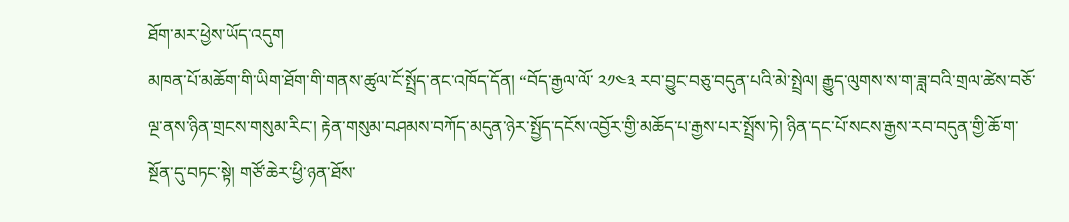ཐོག་མར་ཕྱེས་ཡོད་འདུག
མཁན་པོ་མཆོག་གི་ཡིག་ཐོག་གི་གནས་ཚུལ་ངོ་སྤྲོད་ནང་འཁོད་དོན། “བོད་རྒྱལ་ལོ་ ༢༡༤༣ རབ་བྱུང་བཅུ་བདུན་པའི་མེ་སྤྲེལ། རྒྱུད་ལུགས་ས་ག་ཟླ་བའི་གྲལ་ཚེས་བཅོ་ལྔ་ནས་ཉིན་གྲངས་གསུམ་རིང་། རྟེན་གསུམ་བཤམས་བཀོད་མདུན་ཉེར་སྤྱོད་དངོས་འབྱོར་གྱི་མཆོད་པ་རྒྱས་པར་སྤྲོས་ཏེ། ཉིན་དང་པོ་སངས་རྒྱས་རབ་བདུན་གྱི་ཆོ་ག་སྔོན་དུ་བཏང་སྟེ། གཙོ་ཆེར་ཕྱི་ཉན་ཐོས་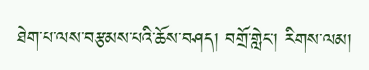ཐེག་པ་ལས་བརྩམས་པའི་ཆོས་བཤད། བགྲོ་གླེང་། རིགས་ལམ།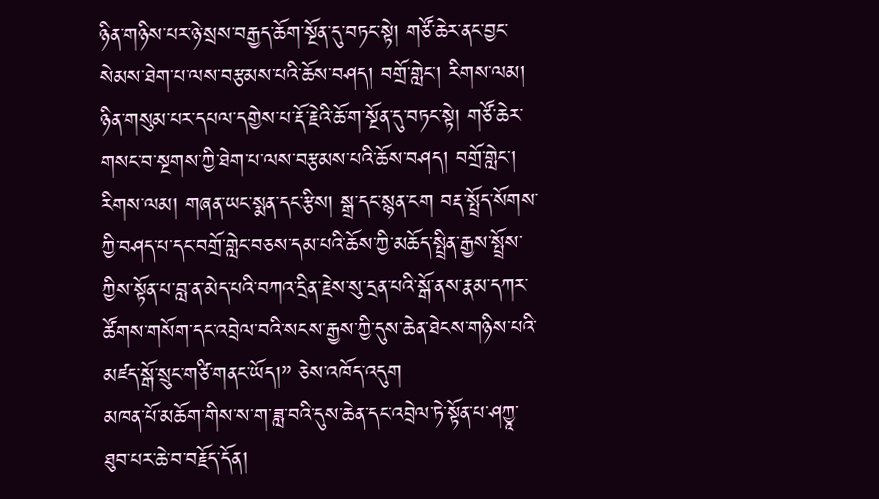ཉིན་གཉིས་པར་ཉེ་སྲས་བརྒྱད་ཆོག་སྔོན་དུ་བཏང་སྟེ། གཙོ་ཆེར་ནང་བྱང་སེམས་ཐེག་པ་ལས་བརྩམས་པའི་ཆོས་བཤད། བགྲོ་གླེང་། རིགས་ལམ། ཉིན་གསུམ་པར་དཔལ་དགྱེས་པ་རྡོ་རྗེའི་ཆོ་ག་སྔོན་དུ་བཏང་སྟེ། གཙོ་ཆེར་གསང་བ་སྔགས་ཀྱི་ཐེག་པ་ལས་བརྩམས་པའི་ཆོས་བཤད། བགྲོ་གླེང་། རིགས་ལམ། གཞན་ཡང་སྨན་དང་རྩིས། སྒྲ་དང་སྙན་ངག བརྡ་སྤྲོད་སོགས་ཀྱི་བཤད་པ་དང་བགྲོ་གླེང་བཅས་དམ་པའི་ཆོས་ཀྱི་མཆོད་སྤྲིན་རྒྱས་སྤྲོས་ཀྱིས་སྟོན་པ་བླ་ན་མེད་པའི་བཀའ་དྲིན་རྗེས་སུ་དྲན་པའི་སྒོ་ནས་རྣམ་དཀར་ཚོགས་གསོག་དང་འབྲེལ་བའི་སངས་རྒྱས་ཀྱི་དུས་ཆེན་ཐེངས་གཉིས་པའི་མཛད་སྒོ་སྲུང་གཙི་གནང་ཡོད།” ཅེས་འཁོད་འདུག
མཁན་པོ་མཆོག་གིས་ས་ག་ཟླ་བའི་དུས་ཆེན་དང་འབྲེལ་ཏེ་སྟོན་པ་ཤཀྱཱ་ཐུབ་པར་ཆེ་བ་བརྗོད་དོན།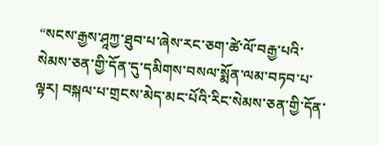“སངས་རྒྱས་ཤཱཀྱ་ཐུབ་པ་ཞེས་རང་ཅག་ཚེ་ལོ་བརྒྱ་པའི་སེམས་ཅན་གྱི་དོན་དུ་དམིགས་བསལ་སྨོན་ལམ་བཏབ་པ་ལྟར། བསྐལ་པ་གྲངས་མེད་མང་པོའི་རིང་སེམས་ཅན་གྱི་དོན་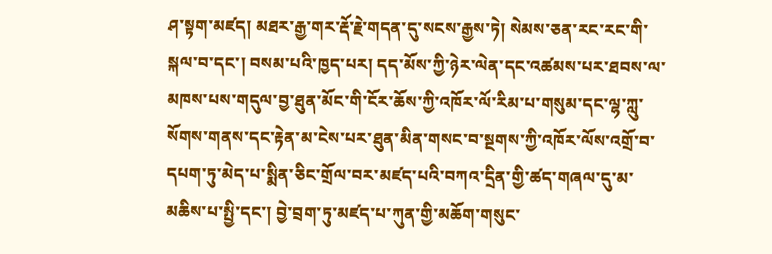ཤ་སྟག་མཛད། མཐར་རྒྱ་གར་རྡོ་རྗེ་གདན་དུ་སངས་རྒྱས་ཏེ། སེམས་ཅན་རང་རང་གི་སྐལ་བ་དང་། བསམ་པའི་ཁྱད་པར། དད་མོས་ཀྱི་ཉེར་ལེན་དང་འཚམས་པར་ཐབས་ལ་མཁས་པས་གདུལ་བྱ་ཐུན་མོང་གི་ངོར་ཆོས་ཀྱི་འཁོར་ལོ་རིམ་པ་གསུམ་དང་ལྷ་ཀླུ་སོགས་གནས་དང་རྟེན་མ་ངེས་པར་ཐུན་མིན་གསང་བ་སྔགས་ཀྱི་འཁོར་ལོས་འགྲོ་བ་དཔག་ཏུ་མེད་པ་སྨིན་ཅིང་གྲོལ་བར་མཛད་པའི་བཀའ་དྲིན་གྱི་ཚད་གཞལ་དུ་མ་མཆིས་པ་སྤྱི་དང་། བྱེ་བྲག་ཏུ་མཛད་པ་ཀུན་གྱི་མཆོག་གསུང་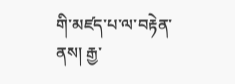གི་མཛད་པ་ལ་བརྟེན་ནས། རྒྱ་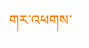གར་འཕགས་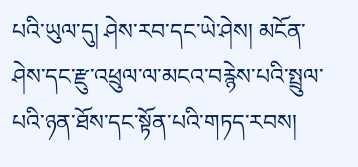པའི་ཡུལ་དུ། ཤེས་རབ་དང་ཡེ་ཤེས། མངོན་ཤེས་དང་རྫུ་འཕྲུལ་ལ་མངའ་བརྙེས་པའི་སྤྲུལ་པའི་ཉན་ཐོས་དང་སྟོན་པའི་གཏད་རབས།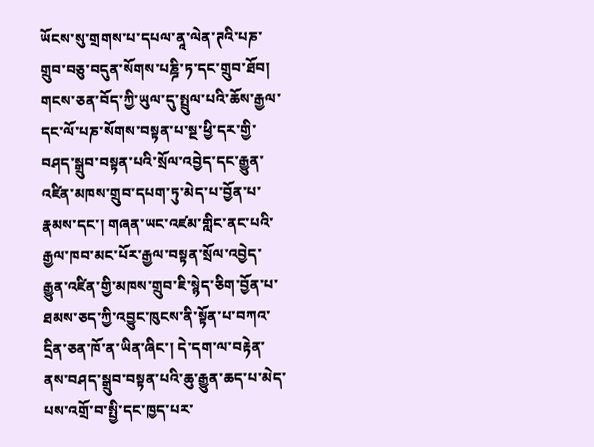ཡོངས་སུ་གྲགས་པ་དཔལ་ནཱ་ལེན་ཊའི་པཎ་གྲུབ་བཅུ་བདུན་སོགས་པཎྜི་ཏ་དང་གྲུབ་ཐོབ། གངས་ཅན་བོད་ཀྱི་ཡུལ་དུ་སྤྲུལ་པའི་ཆོས་རྒྱལ་དང་ལོ་པཎ་སོགས་བསྟན་པ་སྔ་ཕྱི་དར་གྱི་བཤད་སྒྲུབ་བསྟན་པའི་སྲོལ་འབྱེད་དང་རྒྱུན་འཛིན་མཁས་གྲུབ་དཔག་ཏུ་མེད་པ་བྱོན་པ་རྣམས་དང་། གཞན་ཡང་འཛམ་གླིང་ནང་པའི་རྒྱལ་ཁབ་མང་པོར་རྒྱལ་བསྟན་སྲོལ་འབྱེད་རྒྱུན་འཛིན་གྱི་མཁས་གྲུབ་ཇི་སྙེད་ཅིག་བྱོན་པ་ཐམས་ཅད་ཀྱི་འབྱུང་ཁུངས་ནི་སྟོན་པ་བཀའ་དྲིན་ཅན་ཁོ་ན་ཡིན་ཞིང་། དེ་དག་ལ་བརྟེན་ནས་བཤད་སྒྲུབ་བསྟན་པའི་ཆུ་རྒྱུན་ཆད་པ་མེད་པས་འགྲོ་བ་སྤྱི་དང་ཁྱད་པར་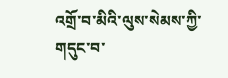འགྲོ་བ་མིའི་ལུས་སེམས་ཀྱི་གདུང་བ་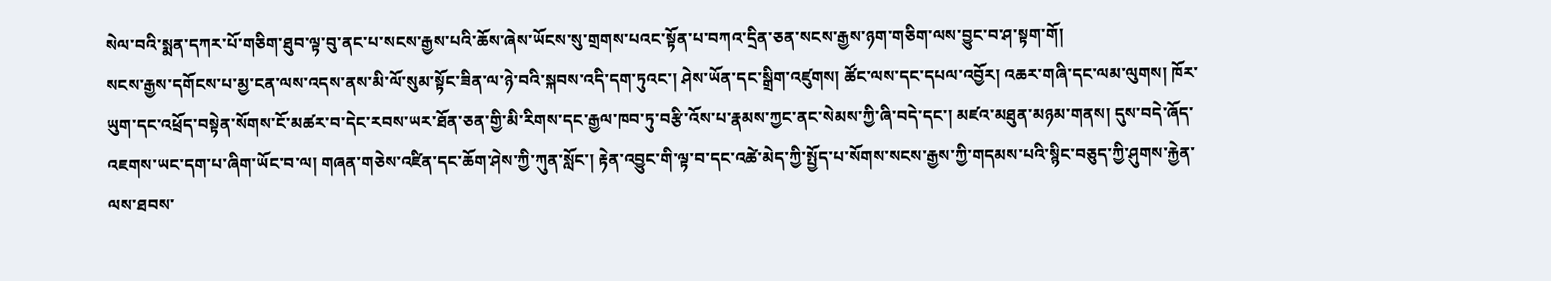སེལ་བའི་སྨན་དཀར་པོ་གཅིག་ཐུབ་ལྟ་བུ་ནང་པ་སངས་རྒྱས་པའི་ཆོས་ཞེས་ཡོངས་སུ་གྲགས་པའང་སྟོན་པ་བཀའ་དྲིན་ཅན་སངས་རྒྱས་ཉག་གཅིག་ལས་བྱུང་བ་ཤ་སྟག་གོ།
སངས་རྒྱས་དགོངས་པ་མྱ་ངན་ལས་འདས་ནས་མི་ལོ་སུམ་སྟོང་ཟིན་ལ་ཉེ་བའི་སྐབས་འདི་དག་ཏུའང་། ཤེས་ཡོན་དང་སྒྲིག་འཛུགས། ཚོང་ལས་དང་དཔལ་འབྱོར། འཆར་གཞི་དང་ལམ་ལུགས། ཁོར་ཡུག་དང་འཕྲོད་བསྟེན་སོགས་ངོ་མཚར་བ་དེང་རབས་ཡར་ཐོན་ཅན་གྱི་མི་རིགས་དང་རྒྱལ་ཁབ་ཏུ་བརྩི་འོས་པ་རྣམས་ཀྱང་ནང་སེམས་ཀྱི་ཞི་བདེ་དང་། མཛའ་མཐུན་མཉམ་གནས། དུས་བདེ་ཞོད་འཇགས་ཡང་དག་པ་ཞིག་ཡོང་བ་ལ། གཞན་གཅེས་འཛིན་དང་ཆོག་ཤེས་ཀྱི་ཀུན་སློང་། རྟེན་འབྱུང་གི་ལྟ་བ་དང་འཚེ་མེད་ཀྱི་སྤྱོད་པ་སོགས་སངས་རྒྱས་ཀྱི་གདམས་པའི་སྙིང་བཅུད་ཀྱི་ཤུགས་རྐྱེན་ལས་ཐབས་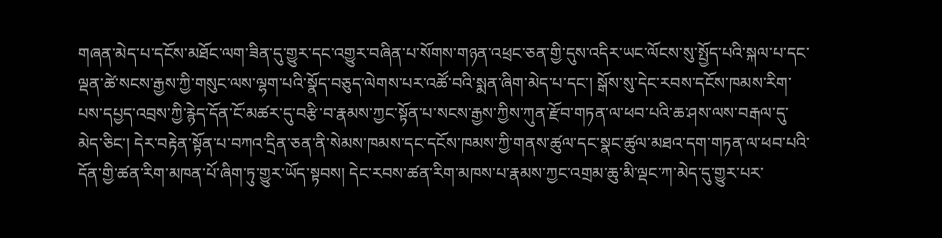གཞན་མེད་པ་དངོས་མཐོང་ལག་ཟིན་དུ་གྱུར་དང་འགྱུར་བཞིན་པ་སོགས་གཉན་འཕྲང་ཅན་གྱི་དུས་འདིར་ཡང་ལོངས་སུ་སྤྱོད་པའི་སྐལ་པ་དང་ལྡན་ཚེ་སངས་རྒྱས་ཀྱི་གསུང་ལས་ལྷག་པའི་སྣོད་བཅུད་ལེགས་པར་འཚོ་བའི་སྨན་ཞིག་མེད་པ་དང་། སྒོས་སུ་དེང་རབས་དངོས་ཁམས་རིག་པས་དཔྱད་འབྲས་ཀྱི་རྙེད་དོན་ངོ་མཚར་དུ་བརྩི་བ་རྣམས་ཀྱང་སྟོན་པ་སངས་རྒྱས་ཀྱིས་ཀུན་རྫོབ་གཏན་ལ་ཕབ་པའི་ཆ་ཤས་ལས་བརྒལ་དུ་མེད་ཅིང་། དེར་བརྟེན་སྟོན་པ་བཀའ་དྲིན་ཅན་ནི་སེམས་ཁམས་དང་དངོས་ཁམས་ཀྱི་གནས་ཚུལ་དང་སྣང་ཚུལ་མཐའ་དག་གཏན་ལ་ཕབ་པའི་དོན་གྱི་ཚན་རིག་མཁན་པོ་ཞིག་ཏུ་གྱུར་ཡོད་སྟབས། དེང་རབས་ཚན་རིག་མཁས་པ་རྣམས་ཀྱང་འགྲམ་ཆུ་མི་ལྡང་ཀ་མེད་དུ་གྱུར་པར་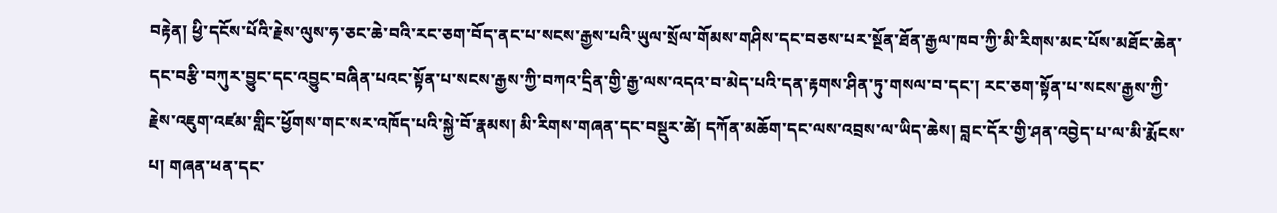བརྟེན། ཕྱི་དངོས་པོའི་རྗེས་ལུས་ཧ་ཅང་ཆེ་བའི་རང་ཅག་བོད་ནང་པ་སངས་རྒྱས་པའི་ཡུལ་སྲོལ་གོམས་གཤིས་དང་བཅས་པར་སྔོན་ཐོན་རྒྱལ་ཁབ་ཀྱི་མི་རིགས་མང་པོས་མཐོང་ཆེན་དང་བརྩི་བཀུར་བྱུང་དང་འབྱུང་བཞིན་པའང་སྟོན་པ་སངས་རྒྱས་ཀྱི་བཀའ་དྲིན་གྱི་རྒྱ་ལས་འདའ་བ་མེད་པའི་དན་རྟགས་ཤིན་ཏུ་གསལ་བ་དང་། རང་ཅག་སྟོན་པ་སངས་རྒྱས་ཀྱི་རྗེས་འཇུག་འཛམ་གླིང་ཕྱོགས་གང་སར་འཁོད་པའི་སྐྱེ་བོ་རྣམས། མི་རིགས་གཞན་དང་བསྡུར་ཚེ། དཀོན་མཆོག་དང་ལས་འབྲས་ལ་ཡིད་ཆེས། བླང་དོར་གྱི་ཤན་འབྱེད་པ་ལ་མི་རྨོངས་པ། གཞན་ཕན་དང་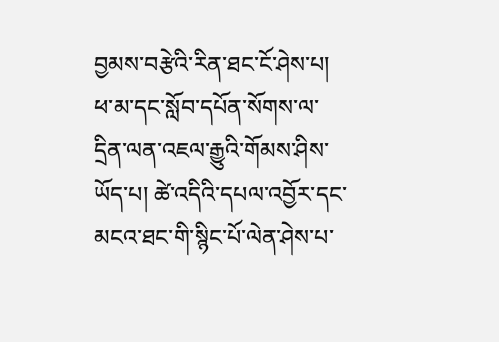བྱམས་བརྩེའི་རིན་ཐང་ངོ་ཤེས་པ། ཕ་མ་དང་སློབ་དཔོན་སོགས་ལ་དྲིན་ལན་འཇལ་རྒྱུའི་གོམས་ཤིས་ཡོད་པ། ཚེ་འདིའི་དཔལ་འབྱོར་དང་མངའ་ཐང་གི་སྙིང་པོ་ལེན་ཤེས་པ་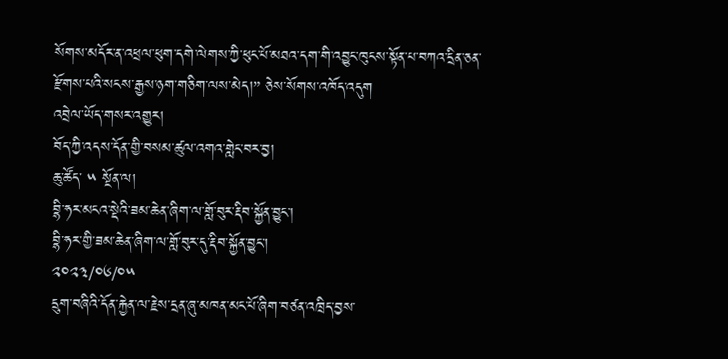སོགས་མདོར་ན་འཕྲལ་ཕུག་དགེ་ལེགས་ཀྱི་ཕུང་པོ་མཐའ་དག་གི་འབྱུང་ཁུངས་སྟོན་པ་བཀའ་དྲིན་ཅན་རྫོགས་པའི་སངས་རྒྱས་ཉག་གཅིག་ལས་མེད།” ཅེས་སོགས་འཁོད་འདུག
འབྲེལ་ཡོད་གསར་འགྱུར།
བོད་ཀྱི་འདས་དོན་གྱི་བསམ་ཚུལ་འགའ་གླེང་བར་བྱ།
ཆུ་ཚོད་ ༥ སྔོན་ལ།
བྷི་ཧར་མངའ་སྡེའི་ཟམ་ཆེན་ཞིག་ལ་གློ་བུར་རྡིབ་སྐྱོན་བྱུང་།
བྷི་ཧར་གྱི་ཟམ་ཆེན་ཞིག་ལ་གློ་བུར་དུ་རྡིབ་སྐྱོན་བྱུང་།
༢༠༢༣/༠༦/༠༥
དྲུག་བཞིའི་དོན་རྐྱེན་ལ་རྗེས་དྲན་ཞུ་མཁན་མང་པོ་ཞིག་བཙན་འཁྲིད་བྱས་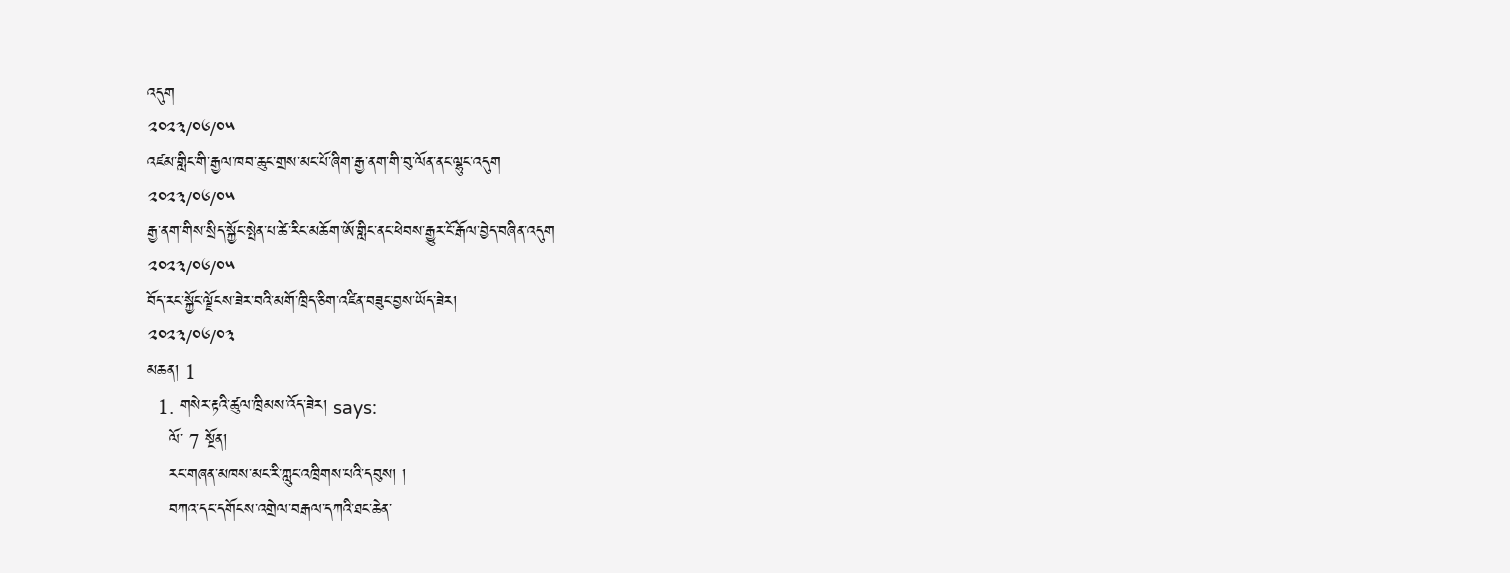འདུག
༢༠༢༣/༠༦/༠༥
འཛམ་གླིང་གི་རྒྱལ་ཁབ་ཆུང་གྲས་མང་པོ་ཞིག་རྒྱ་ནག་གི་བུ་ལོན་ནང་ལྷུང་འདུག
༢༠༢༣/༠༦/༠༥
རྒྱ་ནག་གིས་སྲིད་སྐྱོང་སྤེན་པ་ཚེ་རིང་མཆོག་ཨོ་གླིང་ནང་ཕེབས་རྒྱུར་ངོ་རྒོལ་བྱེད་བཞིན་འདུག
༢༠༢༣/༠༦/༠༥
བོད་རང་སྐྱོང་ལྗོངས་ཟེར་བའི་མགོ་ཁྲིད་ཅིག་འཛིན་བཟུང་བྱས་ཡོད་ཟེར།
༢༠༢༣/༠༦/༠༣
མཆན། 1
  1. གསེར་རྟའི་ཚུལ་ཁྲིམས་འོད་ཟེར། says:
    ལོ་ 7 སྔོན།
    རང་གཞན་མཁས་མང་རི་ཀླུང་འཁྲིགས་པའི་དབུས། །
    བཀའ་དང་དགོངས་འགྲེལ་བརྒལ་དཀའི་ཐང་ཆེན་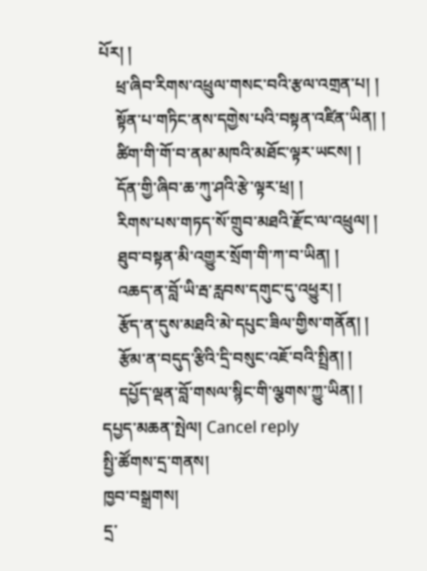པོར། །
    ཕྲ་ཞིབ་རིགས་འཕྲུལ་གསང་བའི་རྩལ་འགྲན་པ། །
    སྟོན་པ་གཏིང་ནས་དགྱེས་པའི་བསྟན་འཛིན་ཡིན། །
    ཚིག་གི་གོ་བ་ནམ་མཁའི་མཐོང་ལྟར་ཡངས། །
    དོན་གྱི་ཞིབ་ཆ་ཀུ་ཤའི་རྩེ་ལྟར་ཕྲ། །
    རིགས་པས་གཏད་སོ་གྲུབ་མཐའི་རྫོང་ལ་འཕྲུལ། །
    ཐུབ་བསྟན་མི་འགྱུར་སྲོག་གི་ཀ་བ་ཡིན། །
    འཆད་ན་བློ་ཡི་རྦ་རླབས་དགུང་དུ་འཕྱུར། །
    རྩོད་ན་དུས་མཐའི་མེ་དཔུང་ཟིལ་གྱིས་གནོན། །
    རྩོམ་ན་བདུད་རྩིའི་དྲི་བསུང་འཇོ་བའི་སྤྲིན། །
    དཔྱོད་ལྡན་བློ་གསལ་སྙིང་གི་ལྕགས་ཀྱུ་ཡིན། །
དཔྱད་མཆན་སྤེལ། Cancel reply
སྤྱི་ཚོགས་དྲ་གནས།
ཁྱབ་བསྒྲགས།
དྲ་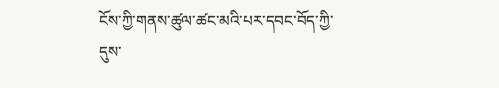ངོས་ཀྱི་གནས་ཚུལ་ཚང་མའི་པར་དབང་བོད་ཀྱི་དུས་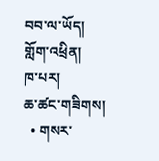བབ་ལ་ཡོད།
གློག་འཕྲིན།
ཁ་པར།
ཆ་ཚང་གཟིགས།
  • གསར་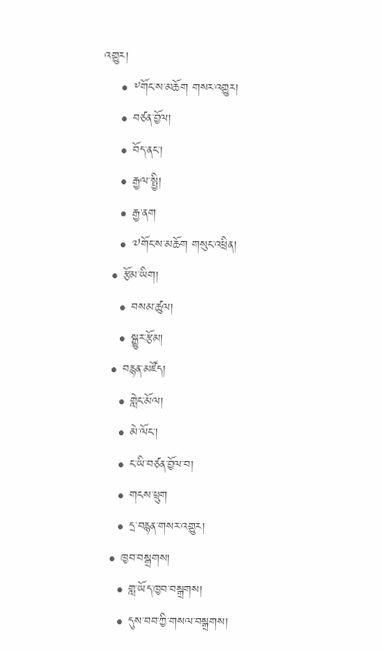འགྱུར།
    • ༸གོང་ས་མཆོག གསར་འགྱུར།
    • བཙན་བྱོལ།
    • བོད་ནང་།
    • རྒྱལ་སྤྱི།
    • རྒྱ་ནག
    • ༧གོང་ས་མཆོག གསུང་འཕྲིན།
  • རྩོམ་ཡིག།
    • བསམ་ཚུལ།
    • སྒྱུར་རྩོམ།
  • བརྙན་མཛོད།
    • གླེང་མོལ།
    • མེ་ལོང་།
    • ང་ཡི་བཙན་བྱོལ་བ།
    • གངས་ཕྲུག
    • དྲ་བརྙན་གསར་འགྱུར།
  • ཁྱབ་བསྒྲགས།
    • གླ་ཡོད་ཁྱབ་བསྒྲགས།
    • དུས་བབ་ཀྱི་གསལ་བསྒྲགས།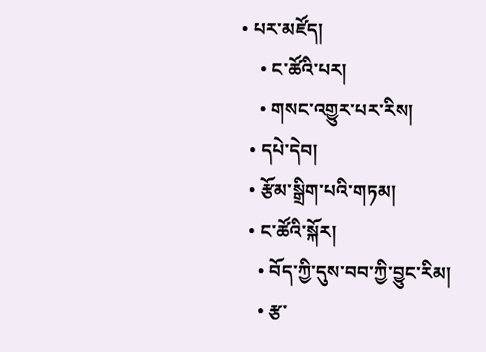• པར་མཛོད།
    • ང་ཚོའི་པར།
    • གསང་འགྱུར་པར་རིས།
  • དཔེ་དེབ།
  • རྩོམ་སྒྲིག་པའི་གཏམ།
  • ང་ཚོའི་སྐོར།
    • བོད་ཀྱི་དུས་བབ་ཀྱི་བྱུང་རིམ།
    • རྩ་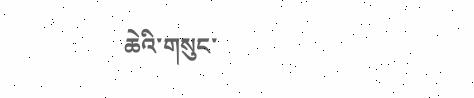ཆེའི་གསུང་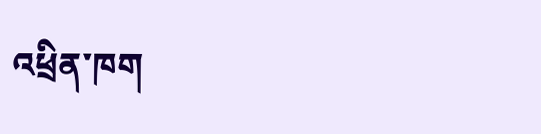འཕྲིན་ཁག